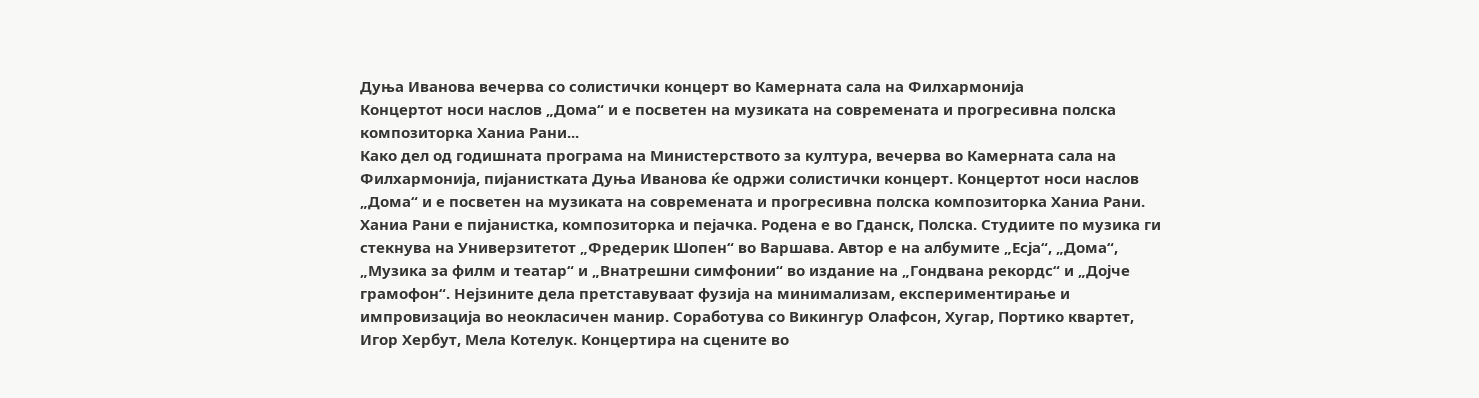Дуња Иванова вечерва со солистички концерт во Камерната сала на Филхармонија
Концертот носи наслов „Дома“ и е посветен на музиката на современата и прогресивна полска композиторка Ханиа Рани...
Како дел од годишната програма на Министерството за култура, вечерва во Камерната сала на Филхармонија, пијанистката Дуња Иванова ќе одржи солистички концерт. Концертот носи наслов „Дома“ и е посветен на музиката на современата и прогресивна полска композиторка Ханиа Рани.
Ханиа Рани е пијанистка, композиторка и пејачка. Родена е во Гданск, Полска. Студиите по музика ги стекнува на Универзитетот „Фредерик Шопен“ во Варшава. Автор е на албумите „Есја“, „Дома“, „Музика за филм и театар“ и „Внатрешни симфонии“ во издание на „Гондвана рекордс“ и „Дојче грамофон“. Нејзините дела претставуваат фузија на минимализам, експериментирање и импровизација во неокласичен манир. Соработува со Викингур Олафсон, Хугар, Портико квартет, Игор Хербут, Мела Котелук. Концертира на сцените во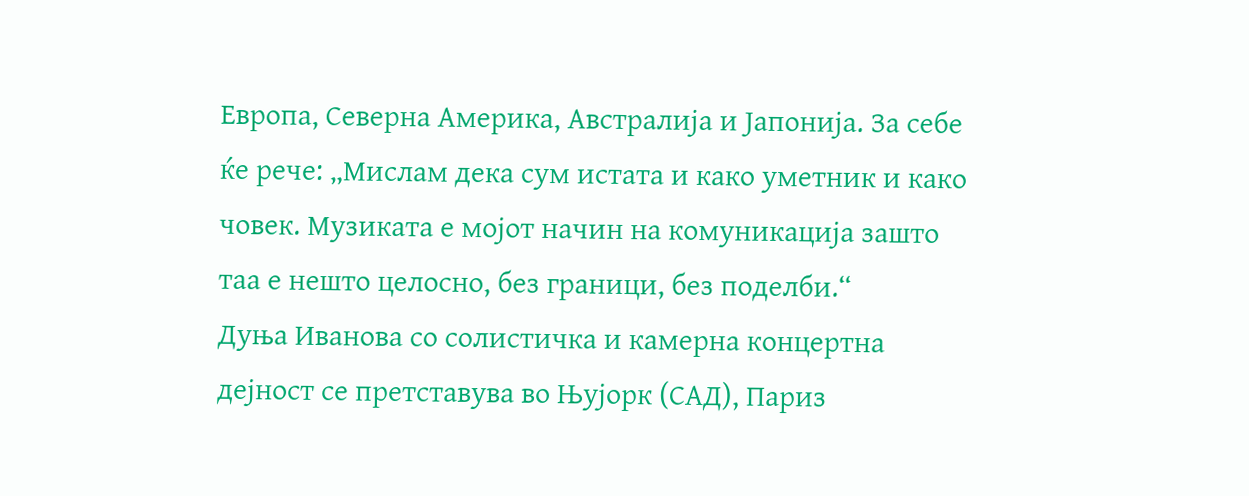Европа, Северна Америка, Австралија и Јапонија. За себе ќе рече: „Мислам дека сум истата и како уметник и како човек. Музиката е мојот начин на комуникација зашто таа е нешто целосно, без граници, без поделби.“
Дуња Иванова со солистичка и камерна концертна дејност се претставува во Њујорк (САД), Париз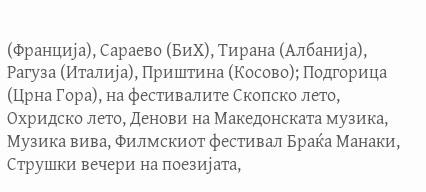(Франција), Сараево (БиХ), Тирана (Албанија), Рагуза (Италија), Приштина (Косово); Подгорица (Црна Гора), на фестивалите Скопско лето, Охридско лето, Денови на Македонската музика, Музика вива, Филмскиот фестивал Браќа Манаки, Струшки вечери на поезијата,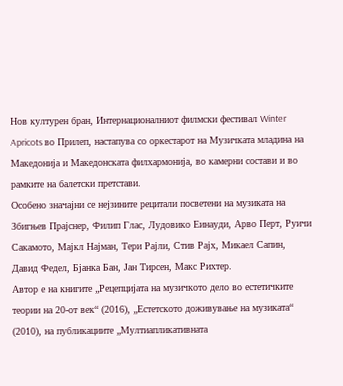Нов културен бран, Интернационалниот филмски фестивал Winter Apricots во Прилеп, настапува со оркестарот на Музичката младина на Македонија и Македонската филхармонија, во камерни состави и во рамките на балетски претстави.
Особено значајни се нејзините рецитали посветени на музиката на Збигњев Прајснер, Филип Глас, Лудовико Еинауди, Арво Перт, Руичи Сакамото, Мајкл Најман, Тери Рајли, Стив Рајх, Микаел Сапин, Давид Федел, Бјанка Бан, Јан Тирсен, Макс Рихтер.
Автор е на книгите „Рецепцијата на музичкото дело во естетичките теории на 20-от век“ (2016), „Естетското доживување на музиката“ (2010), на публикациите „Мултиапликативната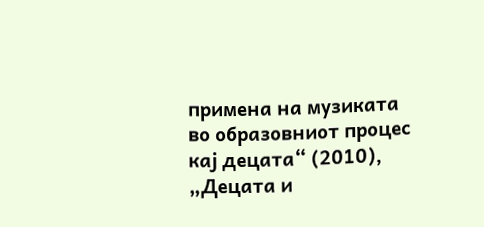примена на музиката во образовниот процес кај децата“ (2010), „Децата и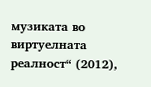музиката во виртуелната реалност“ (2012),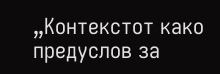„Контекстот како предуслов за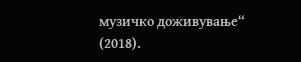музичко доживување“ (2018).